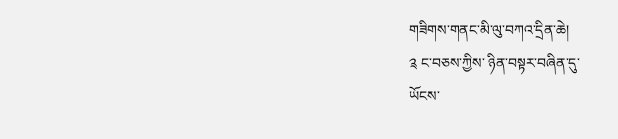གཟིགས་གནང་མི་ལུ་བཀའ་དྲིན་ཆེ།
༉ ང་བཅས་ཀྱིས་ ཉིན་བསྟར་བཞིན་དུ་
ཡོངས་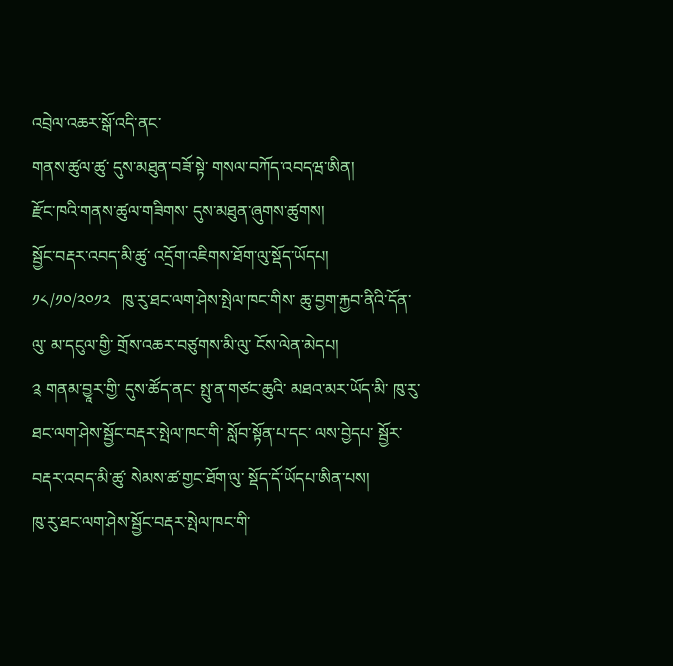འབྲེལ་འཆར་སྒོ་འདི་ནང་
གནས་ཚུལ་ཚུ་ དུས་མཐུན་བཟོ་སྟེ་ གསལ་བཀོད་འབདཝ་ཨིན།
རྫོང་ཁའི་གནས་ཚུལ་གཟིགས་ དུས་མཐུན་ཞུགས་ཚུགས།
སྦྱོང་བརྡར་འབད་མི་ཚུ་ འདྲོག་འཇིགས་ཐོག་ལུ་སྡོད་ཡོདཔ།
༡༨/༡༠/༢༠༡༢   ཁུ་རུ་ཐང་ལག་ཤེས་སྤེལ་ཁང་གིས་ ཆུ་བྱག་རྐྱབ་ནིའི་དོན་ལུ་ མ་དངུལ་གྱི་ གྲོས་འཆར་བཙུགས་མི་ལུ་ ངོས་ལེན་མེདཔ།
༉ གནམ་བྱཱར་གྱི་ དུས་ཚོད་ནང་ སྤུ་ན་གཙང་ཆུའི་ མཐའ་མར་ཡོད་མི་ ཁུ་རུ་ཐང་ལག་ཤེས་སྦྱོང་བརྡར་སྤེལ་ཁང་གི་ སློབ་སྟོན་པ་དང་ ལས་བྱེདཔ་ སྦྱོར་བརྡར་འབད་མི་ཚུ་ སེམས་ཚ་གྱང་ཐོག་ལུ་ སྡོད་དོ་ཡོདཔ་ཨིན་པས།
ཁུ་རུ་ཐང་ལག་ཤེས་སྦྱོང་བརྡར་སྤེལ་ཁང་གི་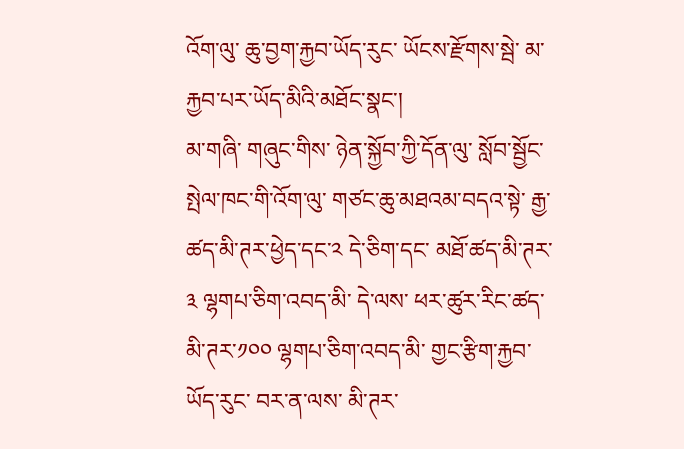འོག་ལུ་ ཆུ་བྱག་རྐྱབ་ཡོད་རུང་ ཡོངས་རྫོགས་སྦེ་ མ་རྐྱབ་པར་ཡོད་མིའི་མཐོང་སྣང་།
མ་གཞི་ གཞུང་གིས་ ཉེན་སྐྱོབ་ཀྱི་དོན་ལུ་ སློབ་སྦྱོང་སྤེལ་ཁང་གི་འོག་ལུ་ གཙང་ཆུ་མཐའམ་བདའ་སྟེ་ རྒྱ་ཚད་མི་ཊར་ཕྱེད་དང་༢ དེ་ཅིག་དང་ མཐོ་ཚད་མི་ཊར་༣ ལྷགཔ་ཅིག་འབད་མི་ དེ་ལས་ ཕར་ཚུར་རིང་ཚད་མི་ཊར་༡༠༠ ལྷགཔ་ཅིག་འབད་མི་ གྱང་རྩིག་རྐྱབ་ཡོད་རུང་ བར་ན་ལས་ མི་ཊར་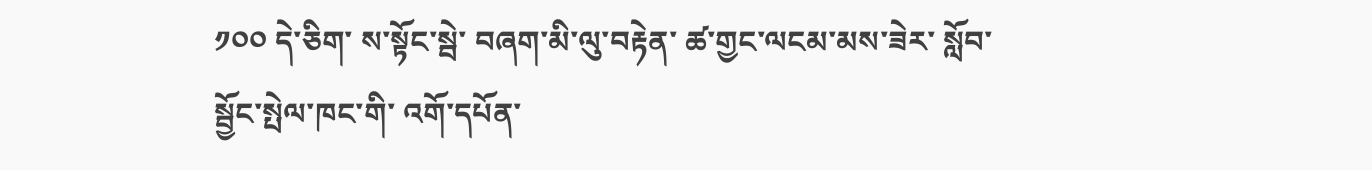༡༠༠ དེ་ཅིག་ ས་སྟོང་སྦེ་ བཞག་མི་ལུ་བརྟེན་ ཚ་གྱང་ལངམ་མས་ཟེར་ སློབ་སྦྱོང་སྤེལ་ཁང་གི་ འགོ་དཔོན་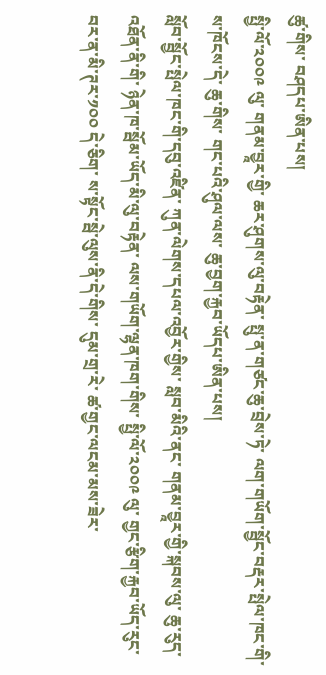ཚུ་གིས་ བཤདཔ་ཨིན་པས།
སྤྱི་ལོ་༢༠༠༩ ལུ་ གནམ་བྱཱར་གྱི་ ཆར་ཤུགས་ལུ་བརྟེན་ སྤུ་ན་གཙང་ཆུ་བྲེས་ཏེ་ ལག་གཡོག་སྦྱོང་བརྡར་སྤེལ་ཁང་གི་ ས་ཁོངས་དེ་ ཆུ་གིས་ གང་པའི་ཤུལ་ལས་ ཆུ་བྱག་རྐྱབ་ཡོདཔ་ཨིན་པས།
སློབ་སྦྱོང་སྤེལ་ཁང་གི་དབུ་འཛིན་ ཀུན་ལེགས་དཔལ་འབྱོར་གྱིས་ སླབ་མིའི་ནང་ གནམ་བྱཱར་གྱི་སྐབས་ལུ་ ཆུ་རུད་འཐོན་ནི་གི་ ཉེན་ཁ་སྦོམ་ཡོད་མི་ལུ་བརྟེན་ ལས་གཡོག་ལྷན་ཁག་གིས་ སྤྱི་ལོ་༢༠༠༩ ལུ་ གྱང་རྩིག་རྐྱབ་ཡོད་རུང་ བར་ན་མི་ཊར་༡༠༠ དེ་ཅིག་ ས་སྟོང་སྦེ་ལུས་ནི་དེ་གིས་ དུམ་གྲ་རེ་ ཚ་གྱང་ལངམ་མས་ཟེར་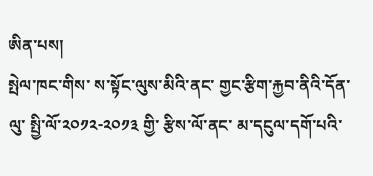ཨིན་པས།
སྤེལ་ཁང་གིས་ ས་སྟོང་ལུས་མིའི་ནང་ གྱང་རྩིག་རྐྱབ་ནིའི་དོན་ལུ་ སྤྱི་ལོ་༢༠༡༢-༢༠༡༣ གྱི་ རྩིས་ལོ་ནང་ མ་དངུལ་དགོ་པའི་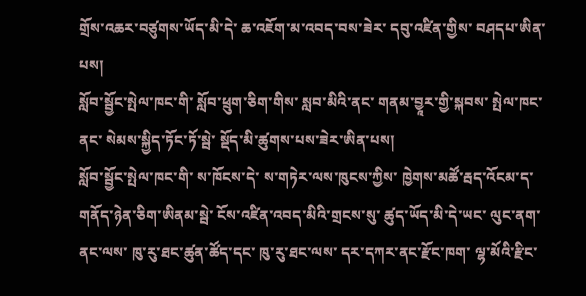གྲོས་འཆར་བཙུགས་ཡོད་མི་དེ་ ཆ་འཇོག་མ་འབད་བས་ཟེར་ དབུ་འཛིན་གྱིས་ བཤདཔ་ཨིན་པས།
སློབ་སྦྱོང་སྤེལ་ཁང་གི་ སློབ་ཕྲུག་ཅིག་གིས་ སླབ་མིའི་ནང་ གནམ་བྱཱར་གྱི་སྐབས་ སྤེལ་ཁང་ནང་ སེམས་སྐྱིད་ཏོང་ཏོ་སྦེ་ སྡོད་མི་ཚུགས་པས་ཟེར་ཨིན་པས།
སློབ་སྦྱོང་སྤེལ་ཁང་གི་ ས་ཁོངས་དེ་ ས་གཏེར་ལས་ཁུངས་ཀྱིས་ ཁྱེགས་མཚོ་རྦད་འོངམ་ད་ གནོད་ཉེན་ཅིག་ཨིནམ་སྦེ་ ངོས་འཛིན་འབད་མིའི་གྲངས་སུ་ ཚུད་ཡོད་མི་དེ་ཡང་ ལུང་ནག་ནང་ལས་ ཁུ་རུ་ཐང་ཚུན་ཚོད་དང་ ཁུ་རུ་ཐང་ལས་ དར་དཀར་ནང་རྫོང་ཁག་ ལྷ་མོའི་རྫིང་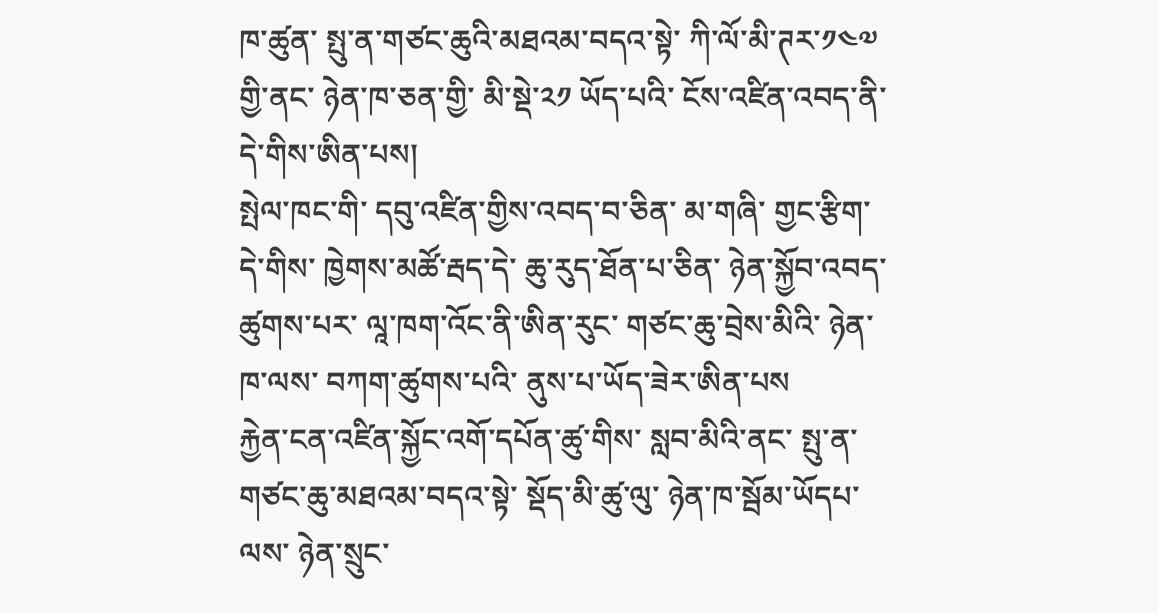ཁ་ཚུན་ སྤུ་ན་གཙང་ཆུའི་མཐའམ་བདའ་སྟེ་ ཀི་ལོ་མི་ཊར་༡༤༧ གྱི་ནང་ ཉེན་ཁ་ཅན་གྱི་ མི་སྡེ་༢༡ ཡོད་པའི་ ངོས་འཛིན་འབད་ནི་དེ་གིས་ཨིན་པས།
སྤེལ་ཁང་གི་ དབུ་འཛིན་གྱིས་འབད་བ་ཅིན་ མ་གཞི་ གྱང་རྩིག་དེ་གིས་ ཁྱེགས་མཚོ་རྦད་དེ་ ཆུ་རུད་ཐོན་པ་ཅིན་ ཉེན་སྐྱོབ་འབད་ཚུགས་པར་ ལཱ་ཁག་འོང་ནི་ཨིན་རུང་ གཙང་ཆུ་བྲེས་མིའི་ ཉེན་ཁ་ལས་ བཀག་ཚུགས་པའི་ ནུས་པ་ཡོད་ཟེར་ཨིན་པས
རྐྱེན་ངན་འཛིན་སྐྱོང་འགོ་དཔོན་ཚུ་གིས་ སླབ་མིའི་ནང་ སྤུ་ན་གཙང་ཆུ་མཐའམ་བདའ་སྟེ་ སྡོད་མི་ཚུ་ལུ་ ཉེན་ཁ་སྦོམ་ཡོདཔ་ལས་ ཉེན་སྲུང་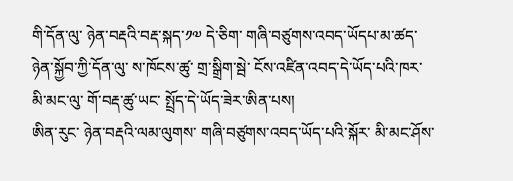གི་དོན་ལུ་ ཉེན་བརྡའི་བརྡ་སྐད་༡༧ དེ་ཅིག་ གཞི་བཙུགས་འབད་ཡོདཔ་མ་ཚད་ ཉེན་སྐྱོབ་ཀྱི་དོན་ལུ་ ས་ཁོངས་ཚུ་ གྲ་སྒྲིག་སྦེ་ ངོས་འཛིན་འབད་དེ་ཡོད་པའི་ཁར་ མི་མང་ལུ་ གོ་བརྡ་ཚུ་ཡང་ སྤྲོད་དེ་ཡོད་ཟེར་ཨིན་པས།
ཨིན་རུང་ ཉེན་བརྡའི་ལམ་ལུགས་ གཞི་བཙུགས་འབད་ཡོད་པའི་སྐོར་ མི་མང་ཤོས་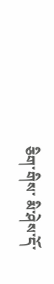ཅིག་གིས་ མི་ཤེས་དོ་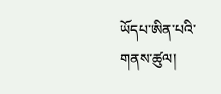ཡོདཔ་ཨིན་པའི་གནས་ཚུལ།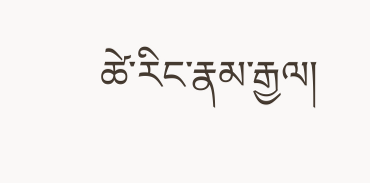ཚེ་རིང་རྣམ་རྒྱལ།